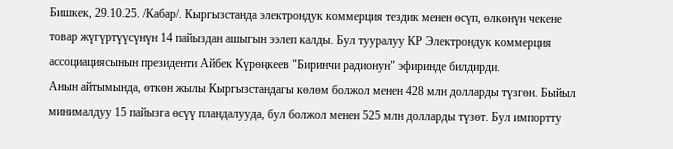Бишкек, 29.10.25. /Кабар/. Кыргызстанда электрондук коммерция тездик менен өсүп, өлкөнүн чекене товар жүгүртүүсүнүн 14 пайыздан ашыгын ээлеп калды. Бул тууралуу КР Электрондук коммерция ассоциациясынын президенти Айбек Күрөңкеев "Биринчи радионун" эфиринде билдирди.
Анын айтымында, өткөн жылы Кыргызстандагы көлөм болжол менен 428 млн долларды түзгөн. Быйыл минималдуу 15 пайызга өсүү пландалууда, бул болжол менен 525 млн долларды түзөт. Бул импортту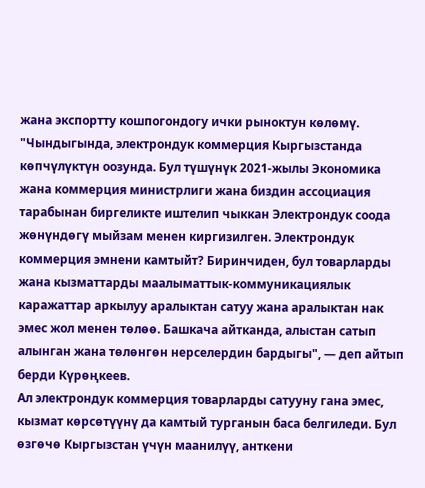жана экспортту кошпогондогу ички рыноктун көлөмү.
"Чындыгында, электрондук коммерция Кыргызстанда көпчүлүктүн оозунда. Бул түшүнүк 2021-жылы Экономика жана коммерция министрлиги жана биздин ассоциация тарабынан биргеликте иштелип чыккан Электрондук соода жөнүндөгү мыйзам менен киргизилген. Электрондук коммерция эмнени камтыйт? Биринчиден, бул товарларды жана кызматтарды маалыматтык-коммуникациялык каражаттар аркылуу аралыктан сатуу жана аралыктан нак эмес жол менен төлөө. Башкача айтканда, алыстан сатып алынган жана төлөнгөн нерселердин бардыгы", — деп айтып берди Күрөңкеев.
Ал электрондук коммерция товарларды сатууну гана эмес, кызмат көрсөтүүнү да камтый турганын баса белгиледи. Бул өзгөчө Кыргызстан үчүн маанилүү, анткени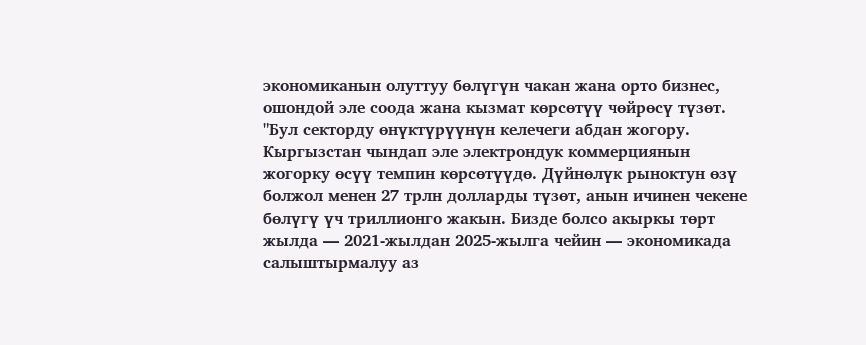экономиканын олуттуу бөлүгүн чакан жана орто бизнес, ошондой эле соода жана кызмат көрсөтүү чөйрөсү түзөт.
"Бул секторду өнүктүрүүнүн келечеги абдан жогору. Кыргызстан чындап эле электрондук коммерциянын жогорку өсүү темпин көрсөтүүдө. Дүйнөлүк рыноктун өзү болжол менен 27 трлн долларды түзөт, анын ичинен чекене бөлүгү үч триллионго жакын. Бизде болсо акыркы төрт жылда — 2021-жылдан 2025-жылга чейин — экономикада салыштырмалуу аз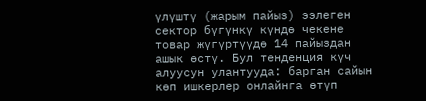үлүштү (жарым пайыз) ээлеген сектор бүгүнкү күндө чекене товар жүгүртүүдө 14 пайыздан ашык өстү. Бул тенденция күч алуусун улантууда: барган сайын көп ишкерлер онлайнга өтүп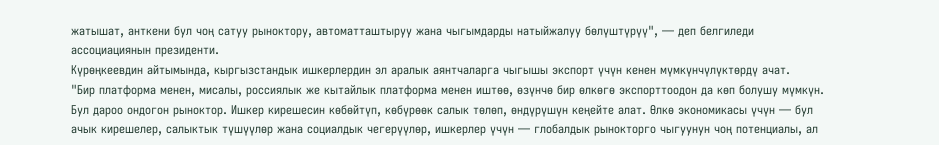жатышат, анткени бул чоң сатуу рыноктору, автоматташтыруу жана чыгымдарды натыйжалуу бөлүштүрүү", — деп белгиледи ассоциациянын президенти.
Күрөңкеевдин айтымында, кыргызстандык ишкерлердин эл аралык аянтчаларга чыгышы экспорт үчүн кенен мүмкүнчүлүктөрдү ачат.
"Бир платформа менен, мисалы, россиялык же кытайлык платформа менен иштөө, өзүнчө бир өлкөгө экспорттоодон да көп болушу мүмкүн. Бул дароо ондогон рыноктор. Ишкер кирешесин көбөйтүп, көбүрөөк салык төлөп, өндүрүшүн кеңейте алат. Өлкө экономикасы үчүн — бул ачык кирешелер, салыктык түшүүлөр жана социалдык чегерүүлөр, ишкерлер үчүн — глобалдык рынокторго чыгуунун чоң потенциалы, ал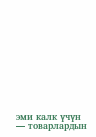эми калк үчүн — товарлардын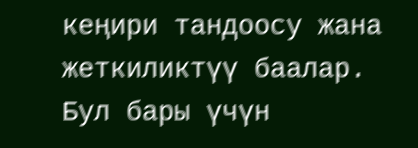кеңири тандоосу жана жеткиликтүү баалар. Бул бары үчүн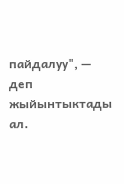пайдалуу", — деп жыйынтыктады ал.